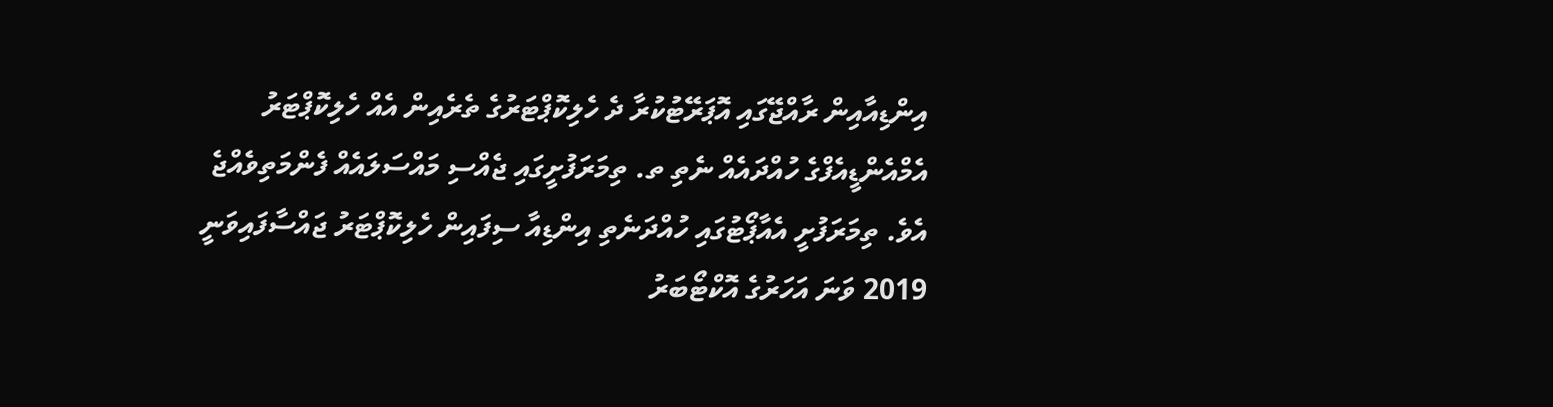އިންޑިއާއިން ރާއްޖޭގައި އޮޕަރޭޓުކުރާ ދެ ހެލިކޮޕްޓަރުގެ ތެރެއިން އެއް ހެލިކޮޕްޓަރު އެމްއެންޑީއެފްގެ ހުއްދައެއް ނެތި ތ. ތިމަރަފުށީގައި ޖެއްސި މައްސަލައެއް ފެންމަތިވެއްޖެ އެވެ. ތިމަރަފުށީ އެއާޕޯޓުގައި ހުއްދަނެތި އިންޑިއާ ސިފައިން ހެލިކޮޕްޓަރު ޖައްސާފައިވަނީ 2019 ވަނަ އަހަރުގެ އޮކްޓޯބަރު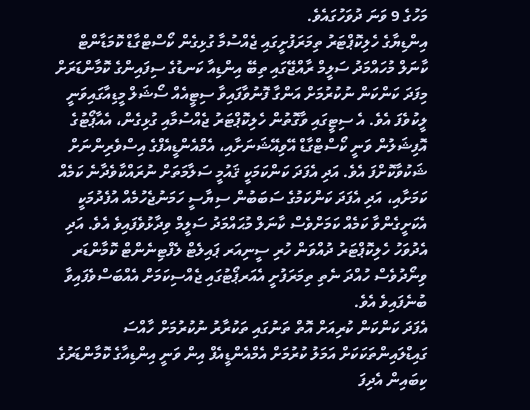މަހުގެ 9 ވަނަ ދުވަހުގައެވެ.
އިންޑިޔާގެ ހެލިކޮޕްޓަރު ތިމަރަފުށީގައި ޖެއްސުމާ ގުޅިގެން ކޯސްޓްގާޑް ކޮމަޑާންޓް ކާނަލް މުހައްމަދު ސަލީމް ރާއްޖޭގައި ތިބޭ އިންޑިއާ ކަނޑުގެ ސިފައިންގެ ކޮމާންޑަރަށް މިފަދަ ކަންކަން ނުކުރުމަށް އަންގާ ފޮނުވާފައިވާ ސިޓީއެއް ސޯޝަލް މީޑިއާގައިވަނީ ލީކުވެފަ އެވެ. އެ ސިޓީގައި ވާގޮތުން ހެލިކޮޕްޓަރު ޖެއްސުމާއި ގުޅިގެން، އެއާޕޯޓުގެ އޮފިޝަލުން ވަނީ ކޯސްޓްގާޑް އޭވިއޭޝަނަށާއި، އެމްއެންޑީއެފްގެ އިސްވެރިންނަށް ޝަކުވާކޮށްފަ އެވެ. އަދި އެފަދަ ކަންކަމަކީ ޤައުމީ ސަލާމަތަށް ނުރައްކާވެދާނެ ކަމެއް ކަމަށާއި، އަދި އެފަދަ ކަންކަމުގެ ސަބަބުން ސިޔާސީ ހަމަނުޖެހުމެއް އުފެދުމަކީ އެކަށީގެންވާ ކަމެއް ކަމަށްވެސް ކާނަލް މުޙައްމަދު ސަލީމް ވިދާޅުވެފައިވެ އެވެ. އަދި އެދުވަހު ހެލިކޮޕްޓަރު ދުއްވަން ހުރި ސީނިއަރ ޕައިލެޓް ލެފްޓިނެންޓް ކޮމާންޑަރ ވިނޯދުވެސް ހުއްދަ ނެތި ތިމަރަފުށީ އެއަރޕޯޓުގައި ޖެއްސިކަމަށް އެއްބަސްވެފައިވާ ބުނެފައިވެ އެވެ.
އެފަދަ ކަންކަން ކުރިއަށް އޮތް ތަނުގައި ތަކުރާރު ނުކުރުމަށް ހާއްސަ ގައިޑްލައިންތަކަކަށް އަމަލު ކުރުމަށް އެމްއެންޑީއެފް އިން ވަނީ އިންޑިއާގެ ކޮމާންޑަރުގެ ކިބައިން އެދިފަ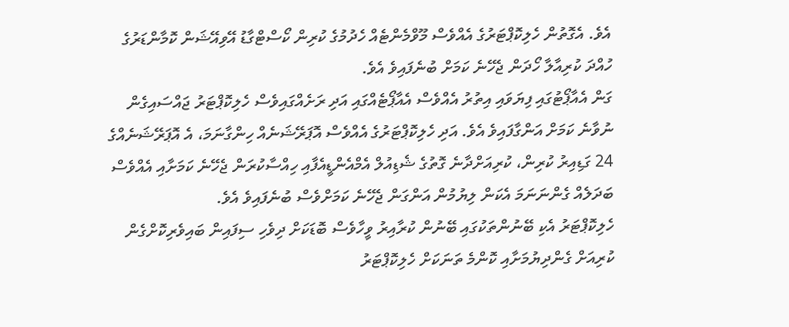އެވެ. އެގޮތުން ހެލިކޮޕްޓަރުގެ އެއްވެސް މޫވްމެންޓެއް ހެދުމުގެ ކުރިން ކޯސްޓްގާޑު އޭވިއޭޝަން ކޮމާންޑަރުގެ ހުއްދަ ކުރިއާލާ ހޯދަން ޖެހޭނެ ކަމަށް ބުނެފައިވެ އެވެ.
ގަން އެއާޕޯޓުގައި ފިޔަވައި އިތުރު އެއްވެސް އެއާޕޯޓެއްގައި އަދި ރަށެއްގައިވެސް ހެލިކޮޕްޓަރު ޖައްސައިގެން ނުވާނެ ކަމަށް އަންގާފައިވެ އެވެ. އަދި ހެލިކޮޕްޓަރުގެ އެއްވެސް އޮޕަރޭޝަނެއް ހިންގާނަމަ، އެ އޮޕަރޭޝަނެއްގެ 24 ގަޑިއިރު ކުރިން، ކުރިއަށްދާނެ ގޮތުގެ ޝެޑިއުލް އެމްއެންޑީއެފާއި ހިއްސާކުރަން ޖެހޭނެ ކަމަށާއި އެއްވެސް ބަދަލެއް ގެންނަނަމަ އެކަން ލިޔުމުން އަންގަން ޖެހޭނެ ކަމަށްވެސް ބުނެފައިވެ އެވެ.
ހެލިކޮޕްޓަރު އެކި ބޭނުންތަކުގައި ބޭނުން ކުރާއިރު ވީހާވެސް ބޮޑަކަށް ދިވެހި ސިފައިން ބައިވެރިކޮށްގެން ކުރިއަށް ގެންދިޔުމަށާއި ކޮންމެ ތަނަކަށް ހެލިކޮޕްޓަރު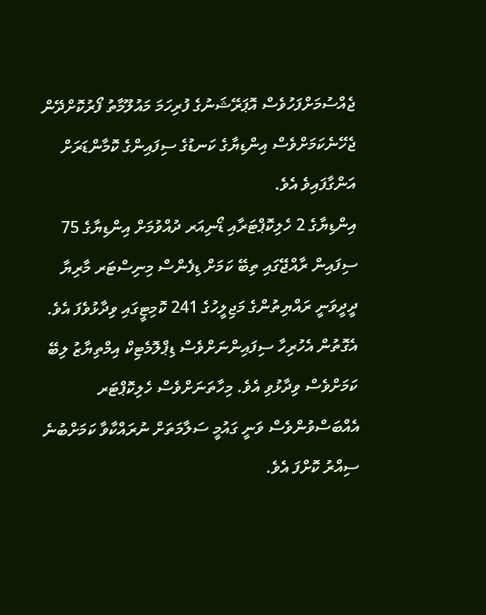ޖެއްސުމަށްފަހުވެސް އޮޕަރޭޝަނުގެ ފުރިހަމަ މައުލޫމާތު ފޯރުކޮށްދޭން ޖެހޭނެކަމަށްވެސް އިންޑިޔާގެ ކަނޑުގެ ސިފައިންގެ ކޮމާންޑަރަށް އަންގާފައިވެ އެވެ.
އިންޑިޔާގެ 2 ހެލިކޮޕްޓަރާއި ޑޯނިއަރ ދުއްވުމަށް އިންޑިޔާގެ 75 ސިފައިން ރާއްޖޭގައި ތިބޭ ކަމަށް ޑިފެންސް މިނިސްޓަރ މާރިޔާ ދީދީވަނީ ރައްޔިތުންގެ މަޖިލީހުގެ 241 ކޮމިޓީގައި ވިދާޅުވެފަ އެވެ. އެގޮތުން އެހުރިހާ ސިފައިންނަށްވެސް ޑިޕްލޮމެޓިކް އިމްތިޔާޒު ލިބޭ ކަމަށްވެސް ވިދާޅުވި އެވެ. މިހާތަނަށްވެސް ހެލިކޮޕްޓަރ އެއްބަސްވުންވެސް ވަނީ ގައުމީ ސަލާމަތަށް ނުރައްކާވާ ކަމަށްބުނެ ސިއްރު ކޮށްފަ އެވެ.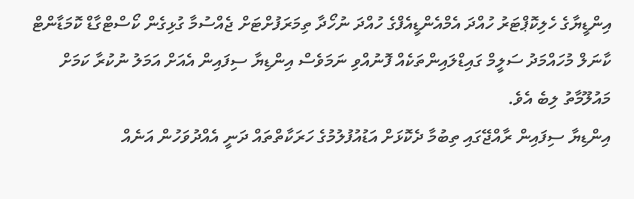އިންޑީޔާގެ ހެލިކޮޕްޓަރު ހުއްދަ އެމްއެންޑީއެފްގެ ހުއްދަ ނުހޯދާ ތިމަރަފުށްޓަށް ޖެއްސުމާ ގުޅިގެން ކޯސްޓްގާޑް ކޮމަޑާންޓް ކާނަލް މުހައްމަދު ސަލީމް ގައިޑްލައިންތަކެއް ފޮނުއްވި ނަމަވެސް އިންޑިޔާ ސިފައިން އެއަށް އަމަލު ނުކުރާ ކަމަށް މައުލޫމާތު ލިބެ އެވެ.
އިންޑިޔާ ސިފައިން ރާއްޖޭގައި ތިބުމާ ދެކޮޅަށް އަޑުއުފުލުމުގެ ހަރަކާތްތައް ދަނީ އެއްދުވަހުން އަނެއް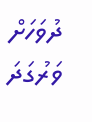ދުވަހަށް ވަރުގަދަ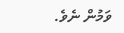ވަމުން ނެވެ.